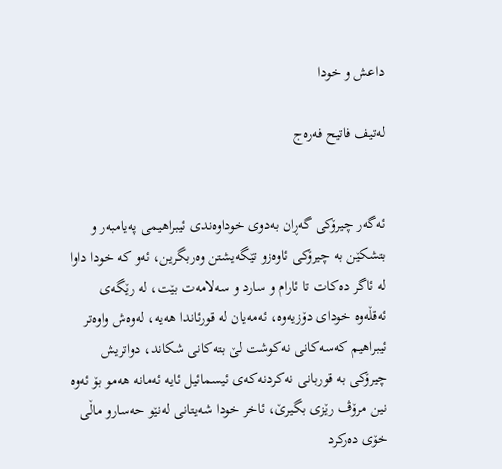داعش و خودا

له‌تیف فاتیح فه‌ره‌ج


ئه‌گه‌ر چیرۆكی‌ گه‌ڕان به‌دوی‌ خوداوه‌ندی‌ ئیبراهیمی‌ په‌یامبه‌ر و بتشكێن به‌ چیرۆكی‌ ئاوه‌زو تێگه‌یشتن وه‌ربگرین، ئه‌و كه‌ خودا داوا له‌ ئاگر ده‌كات تا ئارام و سارد و سه‌لامه‌ت بێت، له‌ رێگه‌ی‌ ئه‌قڵه‌وه‌ خودای‌ دۆزیه‌وه‌، ئه‌مه‌یان له‌ قورئاندا هه‌یه‌، له‌وه‌ش واوه‌تر ئیبراهیم كه‌سه‌كانی‌ نه‌كوشت لێ‌ بته‌كانی‌ شكاند، دواتریش چیرۆكی‌ به‌ قوربانی‌ نه‌كردنه‌كه‌ی‌ ئیسمائیل ئایه‌ ئه‌مانه‌ هه‌مو بۆ ئه‌وه‌ نین مرۆڤ رێزی‌ بگیرێ‌، ئاخر خودا شه‌یتانی‌ له‌نێو حه‌سارو ماڵی‌ خۆی‌ ده‌ركرد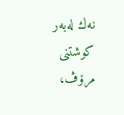نه‌ك له‌به‌ر كوشتنی‌ مرۆڤ،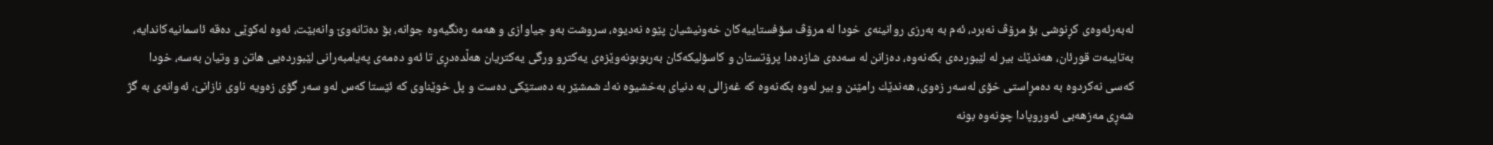له‌به‌رئه‌وه‌ی‌ كڕنوشی‌ بۆ مرۆڤ نه‌برد، ئه‌م به‌ به‌رزی‌ روانینه‌ی‌ خودا له‌ مرۆڤ سۆفستاییه‌كان خه‌ونیشیان پێوه‌ نه‌دیوه‌، سروشت به‌و جیاوازی‌ و هه‌مه‌ ره‌نگیه‌وه‌ جوانه‌، بۆ ده‌تانه‌وێ‌ وانه‌بێت، ئه‌وه‌ له‌كوێی‌ ده‌قه‌ ئاسمانیه‌كاندایه‌، به‌تایبه‌ت قورئان، هه‌ندێك بیر له‌ لێبورده‌ی‌ بكه‌نه‌وه‌، ده‌زانن له‌ سه‌ده‌ی‌ شازده‌دا پرۆتستان و كاسۆلیكه‌كان به‌ربوبونه‌وێزه‌ی‌ یه‌كترو ورگی‌ یه‌كتریان هه‌ڵده‌دڕی‌ تا ئه‌و ده‌مه‌ی‌ په‌یامبه‌رانی‌ لێبورده‌یی‌ هاتن و وتیان به‌سه‌، خودا كه‌سی‌ نه‌كردوه‌ به‌ ده‌مڕاستی‌ خۆی‌ له‌سه‌ر زه‌وی‌، هه‌ندێك رامێنن و بیر له‌وه‌ بكه‌نه‌وه‌ كه‌ غه‌زالی‌ به‌ دنیای‌ به‌خشیوه‌ نه‌ك شمشێر به‌ ده‌ستێكی‌ ده‌ست و پل خوێناوی‌ كه‌ ئێستا كه‌س له‌و سه‌ر گۆی‌ زه‌ویه‌ ناوی‌ نازانێ‌، ئه‌وانه‌ی‌ به‌ گژ شه‌ڕی‌ مه‌زهه‌بی‌ ئه‌وروپادا چونه‌وه‌ بونه‌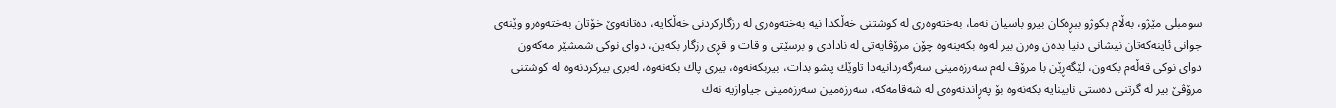سومبلی‌ مێژو، به‌ڵام بكوژو ببڕه‌كان بیرو باسیان نه‌ما، به‌خته‌وه‌ری‌ له‌ كوشتنی‌ خه‌ڵكدا نیه‌ به‌خته‌وه‌ری‌ له‌ رزگاركردنی‌ خه‌ڵكایه‌، ده‌تانه‌وێ‌ خۆتان به‌خته‌وه‌رو وێنه‌ی‌ جوانی‌ ئاینه‌كه‌تان نیشانی‌ دنیا بده‌ن وه‌رن بیر له‌وه‌ بكه‌ینه‌وه‌ چۆن مرۆڤایه‌تی‌ له‌ نادادی‌ و برسێتی‌ و قات و قڕی‌ رزگار بكه‌ین، دوای‌ نوكی‌ شمشێر مه‌كه‌ون دوای‌ نوكی‌ قه‌ڵه‌م بكه‌ون، لێگه‌ڕێن با مرۆڤ له‌م سه‌رزه‌مینی‌ سه‌رگه‌ردانیه‌دا تاوێك پشو بدات، بیربكه‌نه‌وه‌، بیری‌ پاك بكه‌نه‌وه‌، له‌بری‌ بیركردنه‌وه‌ له‌ كوشتنی‌ مرۆڤێ‌ بیر له‌ گرتنی‌ ده‌ستی‌ نابینایه‌ بكه‌نه‌وه‌ بۆ په‌ڕاندنه‌وه‌ی‌ له‌ شه‌قامه‌كه‌، سه‌رزه‌مین سه‌رزه‌مینی‌ جیاوازیه‌ نه‌ك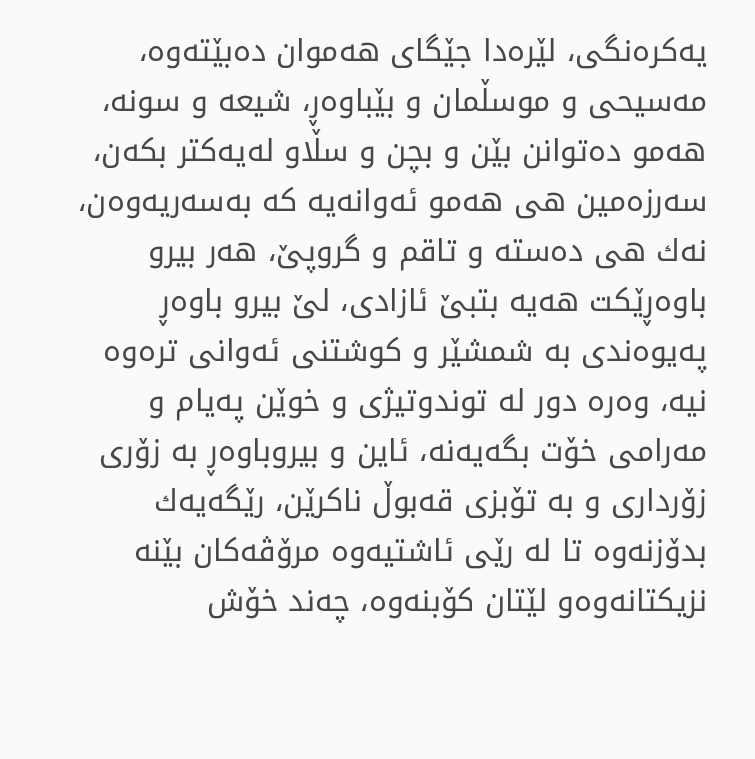یه‌كره‌نگی‌، لێره‌دا جێگای‌ هه‌موان ده‌بێته‌وه‌، مه‌سیحی‌ و موسڵمان و بێباوه‌ڕ، شیعه ‌و سونه‌، هه‌مو ده‌توانن بێن و بچن و سڵاو له‌یه‌كتر بكه‌ن، سه‌رزه‌مین هی‌ هه‌مو ئه‌وانه‌یه‌ كه ‌به‌سه‌ریه‌وه‌ن، نه‌ك هی‌ ده‌سته‌ و تاقم و گروپێ‌، هه‌ر بیرو باوه‌ڕێكت هه‌یه‌ بتبێ‌ ئازادی‌، لێ‌ بیرو باوه‌ڕ په‌یوه‌ندی‌ به‌ شمشێر و كوشتنی‌ ئه‌وانی‌ تره‌وه‌ نیه‌، وه‌ره‌ دور له‌ توندوتیژی‌ و خوێن په‌یام و مه‌رامی‌ خۆت بگه‌یه‌نه‌، ئاین و بیروباوه‌ڕ به‌ زۆری‌ زۆرداری‌ و به‌ تۆبزی‌ قه‌بوڵ ناكرێن، رێگه‌یه‌ك بدۆزنه‌وه‌ تا له‌ رێی‌ ئاشتیه‌وه‌ مرۆڤه‌كان بێنه‌ نزیكتانه‌وه‌و لێتان كۆبنه‌وه‌، چه‌ند خۆش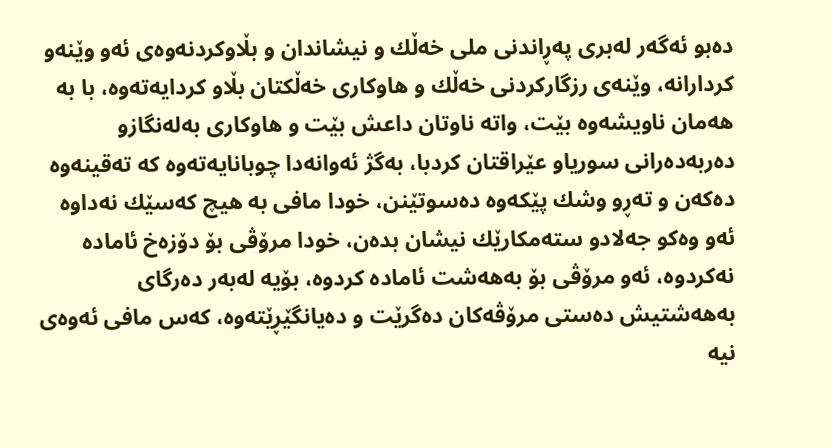ده‌بو ئه‌گه‌ر له‌بری‌ په‌ڕاندنی‌ ملی‌ خه‌ڵك و نیشاندان و بڵاوكردنه‌وه‌ی‌ ئه‌و وێنه‌و كردارانه‌، وێنه‌ی‌ رزگاركردنی‌ خه‌ڵك و هاوكاری‌ خه‌ڵكتان بڵاو كردایه‌ته‌وه‌، با به‌ هه‌مان ناویشه‌وه‌ بێت، واته‌ ناوتان داعش بێت و هاوكاری‌ به‌له‌نگازو ده‌ربه‌ده‌رانی‌ سوریاو عێراقتان كردبا، به‌گژ ئه‌وانه‌دا چوبانایه‌ته‌وه‌ كه‌ ته‌قینه‌وه‌ ده‌كه‌ن و ته‌ڕو وشك پێكه‌وه‌ ده‌سوتێنن، خودا مافی‌ به‌ هیچ كه‌سێك نه‌داوه‌ ئه‌و وه‌كو جه‌لادو سته‌مكارێك نیشان بده‌ن، خودا مرۆڤی‌ بۆ دۆزه‌خ ئاماده‌ نه‌كردوه‌، ئه‌و مرۆڤی‌ بۆ به‌هه‌شت ئاماده‌ كردوه‌، بۆیه‌ له‌به‌ر ده‌رگای‌ به‌هه‌شتیش ده‌ستی‌ مرۆڤه‌كان ده‌گرێت و ده‌یانگێڕێته‌وه‌، كه‌س مافی‌ ئه‌وه‌ی‌ نیه‌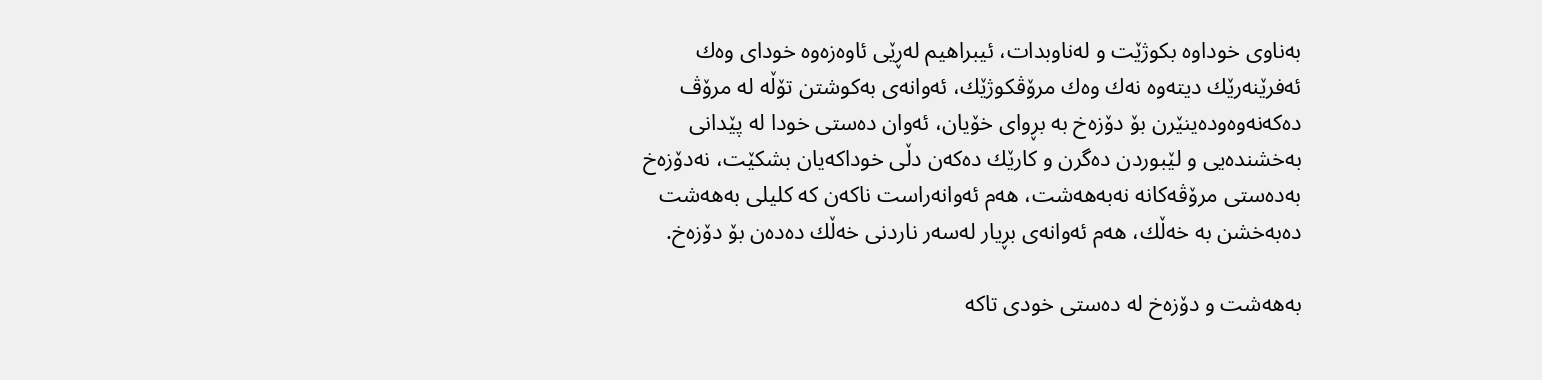به‌ناوی‌ خوداوه‌ بكوژێت و له‌ناوبدات، ئیبراهیم له‌ڕێی‌ ئاوه‌زه‌وه‌ خودای‌ وه‌ك ئه‌فرێنه‌رێك دیته‌وه‌ نه‌ك وه‌ك مرۆڤكوژێك، ئه‌وانه‌ی‌ به‌كوشتن تۆڵه‌ له‌ مرۆڤ ده‌كه‌نه‌وه‌وده‌ینێرن بۆ دۆزه‌خ به‌ بڕوای‌ خۆیان، ئه‌وان ده‌ستی‌ خودا له‌ پێدانی‌ به‌خشنده‌یی‌ و لێبوردن ده‌گرن و كارێك ده‌كه‌ن دڵی‌ خوداكه‌یان بشكێت، نه‌دۆزه‌خ به‌ده‌ستی‌ مرۆڤه‌كانه‌ نه‌به‌هه‌شت، هه‌م ئه‌وانه‌راست ناكه‌ن كه‌ كلیلی‌ به‌هه‌شت ده‌به‌خشن به‌ خه‌ڵك، هه‌م ئه‌وانه‌ی‌ بڕیار له‌سه‌ر ناردنی‌ خه‌ڵك ده‌ده‌ن بۆ دۆزه‌خ.

به‌هه‌شت و دۆزه‌خ له‌ ده‌ستی‌ خودی‌ تاكه‌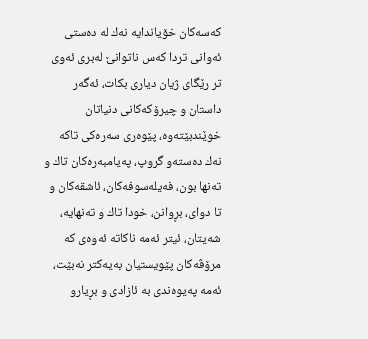كه‌سه‌كان خۆیاندایه‌ نه‌ك له‌ ده‌ستی‌ ئه‌وانی‌ تردا كه‌س ناتوانێ‌ له‌بری‌ ئه‌وی‌ تر رێگای‌ ژیان دیاری‌ بكات، ئه‌گه‌ر داستان و چیرۆكه‌كانی‌ دنیاتان خوێندبێته‌وه‌، پێوه‌ری‌ سه‌ره‌كی‌ تاكه‌ نه‌ك ده‌سته‌و گروپ، په‌یامبه‌ره‌كان تاك و ته‌نها بون، فه‌یله‌سوفه‌كان، ئاشقه‌كان و تا دوای‌، بڕوانن، خودا تاك و ته‌نهایه‌، شه‌یتان، ئیتر ئه‌مه‌ ناكاته‌ ئه‌وه‌ی‌ كه‌ مرۆڤه‌كان پێویستیان به‌یه‌كتر نه‌بێت، ئه‌مه‌ په‌یوه‌ندی‌ به‌ ئازادی‌ و بڕیارو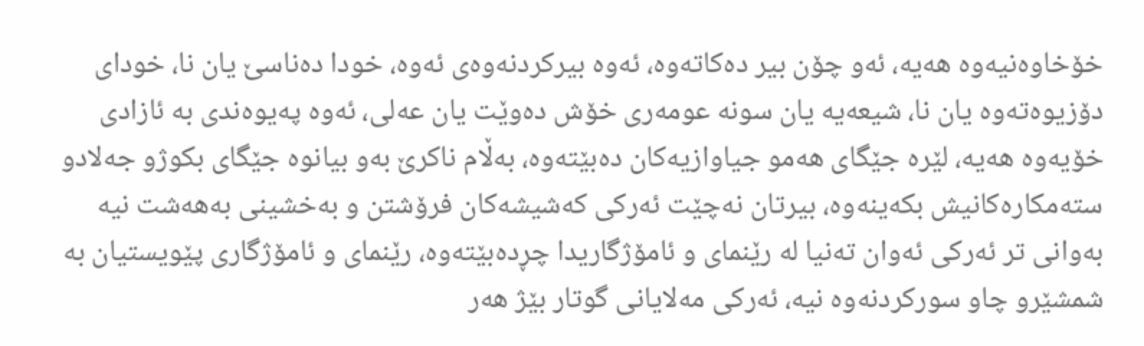خۆخاوه‌نیه‌وه‌ هه‌یه‌، ئه‌و چۆن بیر ده‌كاته‌وه‌، ئه‌وه‌ بیركردنه‌وه‌ی‌ ئه‌وه‌، خودا ده‌ناسێ‌ یان نا، خودای‌ دۆزیوه‌ته‌وه‌ یان نا، شیعه‌یه‌ یان سونه‌ عومه‌ری‌ خۆش ده‌وێت یان عه‌لی‌، ئه‌وه‌ په‌یوه‌ندی‌ به‌ ئازادی‌ خۆیه‌وه‌ هه‌یه‌، لێره‌ جێگای‌ هه‌مو جیاوازیه‌كان ده‌بێته‌وه‌، به‌ڵام ناكرێ‌ به‌و بیانوه‌ جێگای‌ بكوژو جه‌لادو سته‌مكاره‌كانیش بكه‌ینه‌وه‌، بیرتان نه‌چێت ئه‌ركی‌ كه‌شیشه‌كان فرۆشتن و به‌خشینی‌ به‌هه‌شت نیه‌ به‌وانی‌ تر ئه‌ركی‌ ئه‌وان ته‌نیا له‌ رێنمای‌ و ئامۆژگاریدا چڕده‌بێته‌وه‌، رێنمای‌ و ئامۆژگاری‌ پێویستیان به‌ شمشێرو چاو سوركردنه‌وه‌ نیه‌، ئه‌ركی‌ مه‌لایانی‌ گوتار بێژ هه‌ر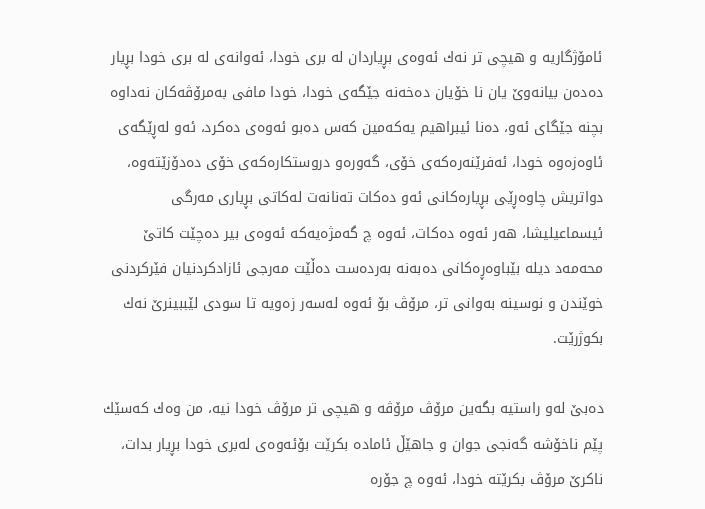ئامۆژگاریه ‌و هیچی‌ تر نه‌ك ئه‌وه‌ی‌ بڕیاردان له‌ بری‌ خودا، ئه‌وانه‌ی‌ له‌ بری‌ خودا بڕیار ده‌ده‌ن بیانه‌وێ‌ یان نا خۆیان ده‌خه‌نه‌ جێگه‌ی‌ خودا، خودا مافی‌ به‌مرۆڤه‌كان نه‌داوه‌ بچنه‌ جێگای‌ ئه‌و، ده‌نا ئیبراهیم یه‌كه‌مین كه‌س ده‌بو ئه‌وه‌ی‌ ده‌كرد، ئه‌و له‌ڕێگه‌ی‌ ئاوه‌زه‌وه‌ خودا، ئه‌فرێنه‌ره‌كه‌ی‌ خۆی‌، گه‌وره‌و دروستكاره‌كه‌ی‌ خۆی‌ ده‌دۆزێته‌وه‌، دواتریش چاوه‌ڕێی‌ بڕیاره‌كانی‌ ئه‌و ده‌كات ته‌نانه‌ت له‌كاتی‌ بڕیاری‌ مه‌رگی‌ ئیسماعیلیشا، هه‌ر ئه‌وه‌ ده‌كات، ئه‌وه‌ چ گه‌مژه‌یه‌كه‌ ئه‌وه‌ی‌ بیر ده‌چێت كاتێ‌ محه‌مه‌د دیله‌ بێباوه‌ڕه‌كانی‌ ده‌به‌نه‌ به‌رده‌ست ده‌ڵێت مه‌رجی‌ ئازادكردنیان فێركردنی‌ خوێندن و نوسینه‌ به‌وانی‌ تر، مرۆڤ بۆ ئه‌وه‌ له‌سه‌ر زه‌ویه‌ تا سودی‌ لێببینرێ‌ نه‌ك بكوژرێت.

ده‌بێ‌ له‌و راستیه‌ بگه‌ین مرۆڤ مرۆڤه ‌و هیچی‌ تر مرۆڤ خودا نیه‌، من وه‌ك كه‌سێك پێم ناخۆشه‌ گه‌نجی‌ جوان و جاهێڵ ئاماده‌ بكرێت بۆئه‌وه‌ی‌ له‌بری‌ خودا بڕیار بدات، ناكرێ‌ مرۆڤ بكرێته‌ خودا، ئه‌وه‌ چ جۆره‌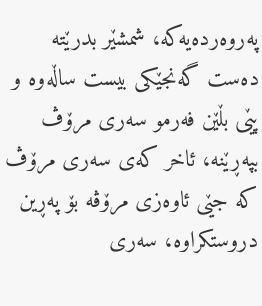په‌روه‌رده‌یه‌كه‌، شمشێر بدرێته‌ ده‌ست گه‌نجێكی‌ بیست ساڵه‌وه‌ و پێی‌ بڵێن فه‌رمو سه‌ری‌ مرۆڤ بپه‌ڕێنه‌، ئاخر كه‌ی‌ سه‌ری‌ مرۆڤ كه‌ جێی‌ ئاوه‌زی‌ مرۆڤه‌ بۆ په‌ڕین دروستكراوه‌، سه‌ری‌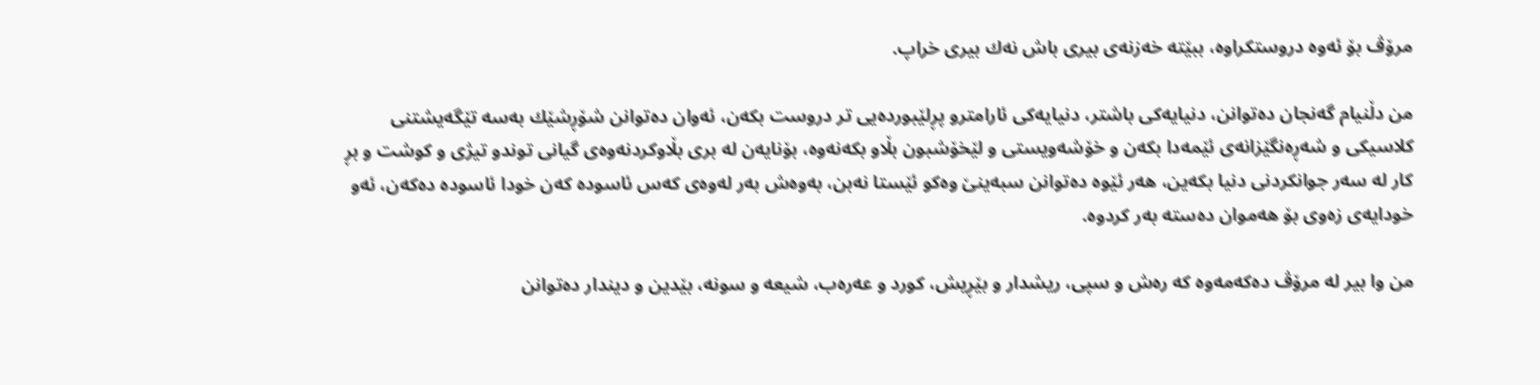مرۆڤ بۆ ئه‌وه‌ دروستكراوه‌، ببێته‌ خه‌زنه‌ی‌ بیری‌ باش نه‌ك بیری‌ خراپ.

من دڵنیام گه‌نجان ده‌توانن، دنیایه‌كی‌ باشتر، دنیایه‌كی‌ ئارامترو پڕلێبورده‌یی‌ تر دروست بكه‌ن، ئه‌وان ده‌توانن شۆڕشێك به‌سه‌ تێگه‌یشتنی‌ كلاسیكی‌ و شه‌ڕه‌نگێزانه‌ی‌ ئێمه‌دا بكه‌ن و خۆشه‌ویستی‌ و لێخۆشبون بڵاو بكه‌نه‌وه‌، بۆنایه‌ن له‌ بری‌ بڵاوكردنه‌وه‌ی‌ گیانی‌ توندو تیژی‌ و كوشت و بڕ كار له‌ سه‌ر جوانكردنی‌ دنیا بكه‌ین، هه‌ر ئێوه‌ ده‌توانن سبه‌ینێ‌ وه‌كو ئێستا نه‌بن، به‌وه‌ش به‌ر له‌وه‌ی‌ كه‌س ئاسوده‌ كه‌ن خودا ئاسوده‌ ده‌كه‌ن، ئه‌و خودایه‌ی‌ زه‌وی‌ بۆ هه‌موان ده‌سته‌ به‌ر كردوه‌.

من وا بیر له‌ مرۆڤ ده‌كه‌مه‌وه‌ كه‌ ره‌ش و سپی‌، ریشدار و بێڕیش، كورد و عه‌ره‌ب، شیعه ‌و سونه‌، بێدین و دیندار ده‌توانن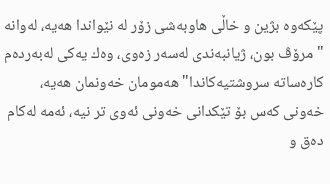پێكه‌وه‌ بژین و خاڵی‌ هاوبه‌شی‌ زۆر له‌ نێواندا هه‌یه‌، له‌وانه‌ "مرۆڤ بون، ژیانبه‌ندی‌ له‌سه‌ر زه‌وی‌، وه‌ك یه‌كی‌ له‌به‌رده‌م كاره‌ساته‌ سروشتیه‌كاندا" هه‌مومان خه‌ونمان هه‌یه‌، خه‌ونی‌ كه‌س بۆ تێكدانی‌ خه‌ونی‌ ئه‌وی‌ تر نیه‌، ئه‌مه‌ له‌كام ده‌ق و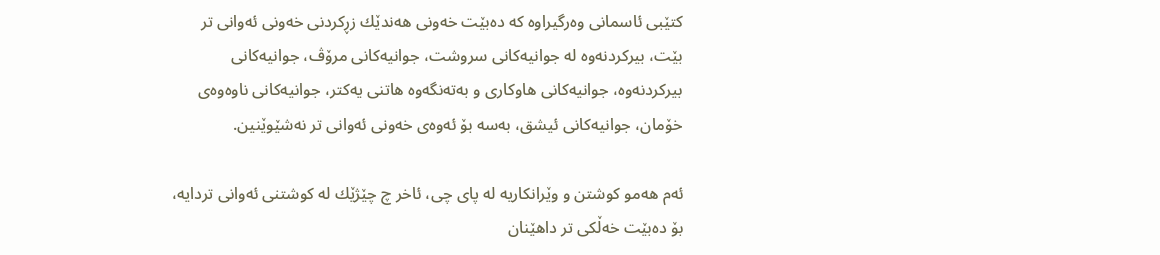كتێبی‌ ئاسمانی‌ وه‌رگیراوه‌ كه‌ ده‌بێت خه‌ونی‌ هه‌ندێك زڕكردنی‌ خه‌ونی‌ ئه‌وانی‌ تر بێت، بیركردنه‌وه‌ له‌ جوانیه‌كانی‌ سروشت، جوانیه‌كانی‌ مرۆڤ، جوانیه‌كانی‌ بیركردنه‌وه‌، جوانیه‌كانی‌ هاوكاری‌ و به‌ته‌نگه‌وه‌ هاتنی‌ یه‌كتر، جوانیه‌كانی‌ ناوه‌وه‌ی‌ خۆمان، جوانیه‌كانی‌ ئیشق، به‌سه‌ بۆ ئه‌وه‌ی‌ خه‌ونی‌ ئه‌وانی‌ تر نه‌شێوێنین.

ئه‌م هه‌مو كوشتن و وێرانكاریه‌ له‌ پای‌ چی‌، ئاخر چ چێژێك له‌ كوشتنی‌ ئه‌وانی‌ تردایه‌، بۆ ده‌بێت خه‌ڵكی‌ تر داهێنان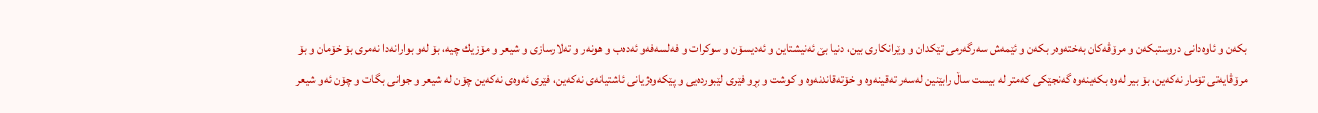بكه‌ن و ئاوه‌دانی‌ دروستبكه‌ن و مرۆڤه‌كان به‌خته‌وه‌ر بكه‌ن و ئێمه‌ش سه‌رگه‌رمی‌ تێكدان و وێرانكاری‌ بین، دنیا بێ ئه‌نیشتاین و ئه‌دیسۆن و سوكرات و فه‌لسه‌فه‌و ئه‌ده‌ب و هونه‌ر و ته‌لارسازی‌ و شیعر و مۆزیك چیه‌، بۆ له‌و بوارانه‌دا نه‌مری‌ بۆ خۆمان و بۆ مرۆڤایه‌تی‌ تۆمار نه‌كه‌ین، بۆ بیر له‌وه‌ بكه‌ینه‌وه‌ گه‌نجێكی‌ كه‌متر له‌ بیست ساڵ رابێنین له‌سه‌ر ته‌قینه‌وه‌ و خۆته‌قاندنه‌وه‌ و كوشت و بڕو فێری‌ لێبورده‌یی‌ و پێكه‌وه‌ژیانی‌ ئاشتیانه‌ی‌ نه‌كه‌ین، فێری‌ ئه‌وه‌ی‌ نه‌كه‌ین چۆن له‌ شیعر و جوانی‌ بگات و چۆن ئه‌و شیعر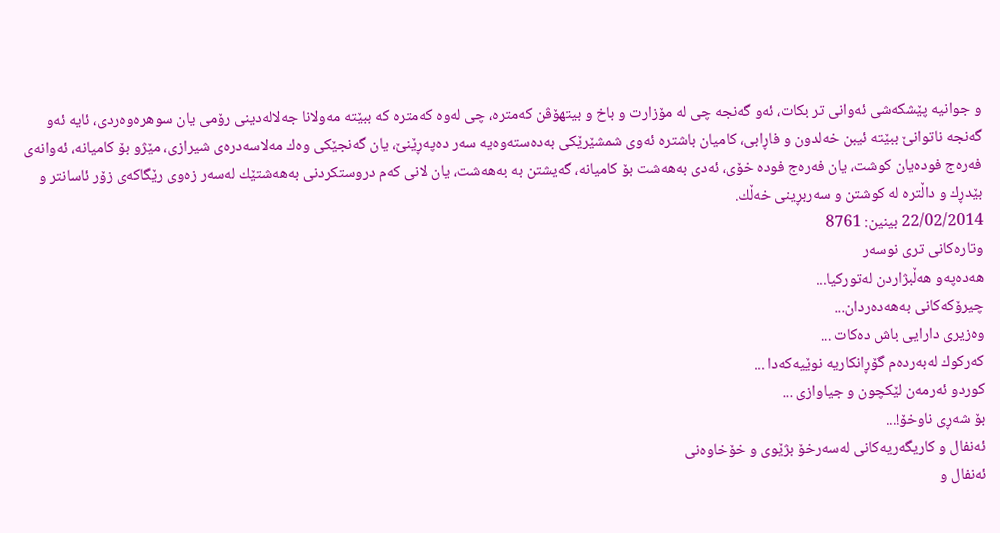و جوانیه‌ پێشكه‌شی‌ ئه‌وانی‌ تر بكات، ئه‌و گه‌نجه‌ چی‌ له‌ مۆزارت و باخ و بیتهۆڤن كه‌متره‌، چی‌ له‌وه‌ كه‌متره‌ كه‌ ببێته‌ مه‌ولانا جه‌لاله‌دینی‌ رۆمی‌ یان سوهره‌وه‌ردی‌، ئایه‌ ئه‌و گه‌نجه‌ ناتوانێ‌ ببێته‌ ئیبن خه‌لدون و فاڕابی‌، كامیان باشتره‌ ئه‌وی‌ شمشێرێكی‌ به‌ده‌سته‌وه‌یه‌ سه‌ر ده‌په‌ڕێنێ‌، یان گه‌نجێكی‌ وه‌ك مه‌لاسه‌دره‌ی‌ شیرازی‌، مێژو بۆ كامیانه‌، ئه‌وانه‌ی‌ فه‌ره‌ج فوده‌یان كوشت، یان فه‌ره‌ج فوده‌ خۆی‌، ئه‌دی‌ به‌هه‌شت بۆ كامیانه‌، گه‌یشتن به‌ به‌هه‌شت، یان لانی‌ كه‌م دروستكردنی‌ به‌هه‌شتێك له‌سه‌ر زه‌وی‌ رێگاكه‌ی‌ زۆر ئاسانتر و بێدڕك و داڵتره‌ له‌ كوشتن و سه‌ربڕینی‌ خه‌ڵك.
22/02/2014 بینین: 8761
وتاره‌کانی تری نوسه‌ر
هەدەپەو هه‌ڵبژاردن‌ لەتوركیا...
چیرۆكه‌كانی‌ به‌هه‌ده‌ردان...
وه‌زیری‌ دارایی‌ باش ده‌كات ...
كه‌ركوك له‌به‌رده‌م گۆڕانكاریه‌ نوێیه‌كه‌دا ...
كوردو ئه‌رمه‌ن لێكچون و جیاوازی ...
بۆ شه‌ڕی‌ ناوخۆ!...
ئه‌نفال و كاریگه‌ریه‌كانی‌ له‌سه‌رخۆ بژێوی‌ و خۆخاوه‌نی‌
ئه‌نفال و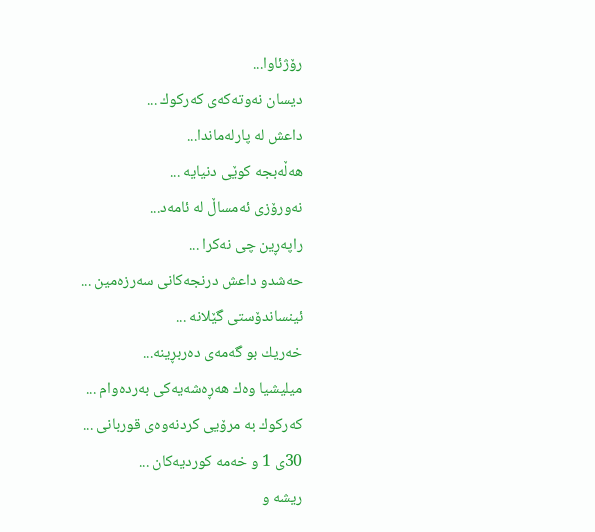رۆژئاوا...
دیسان نه‌وته‌كه‌ی كه‌ركوك ...
داعش له‌ پارله‌ماندا...
هه‌ڵه‌بجه‌ كوێی دنیایه‌ ...
نه‌ورۆزی ئه‌مساڵ له‌ ئامه‌د...
راپه‌ڕین چی‌ نه‌كرا ...
حه‌شدو داعش درنجه‌كانی سه‌رزه‌مین ...
ئینساندۆستی گێلانه‌ ...
خه‌ریك بو گه‌مه‌ی ده‌ربڕینه‌...
میلیشیا وه‌ك هه‌ڕه‌شه‌یه‌كی به‌رده‌وام ...
كه‌ركوك به‌ مرۆیی كردنه‌وه‌ی قوربانی ...
30ی 1 و خه‌مه‌ كوردیه‌كان ...
ریشه‌ و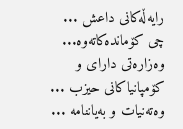رایه‌ڵه‌كانی داعش ...
چی كۆمانده‌كاته‌وه‌...
وه‌زاره‌تی‌ دارای‌ و كۆمپانیاكانی‌ حیزب ...
وه‌ته‌نیات و به‌یاننامه‌ ...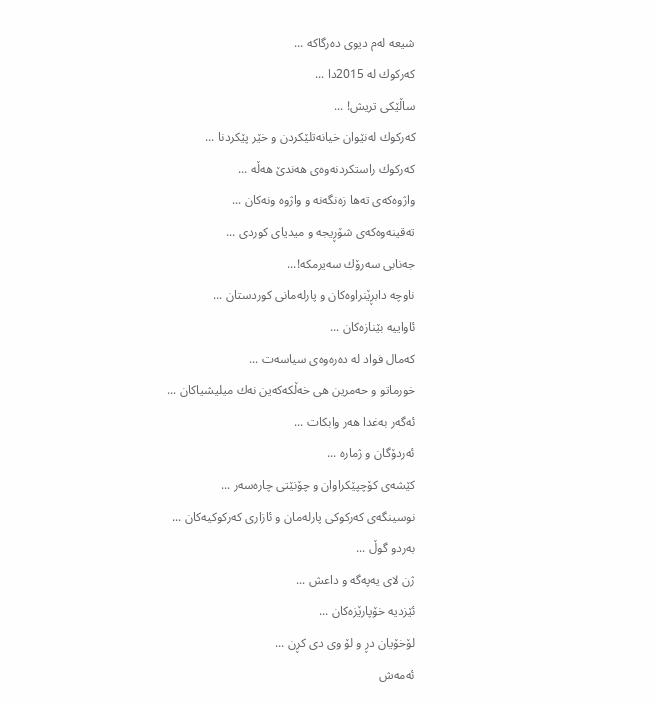شیعه‌ له‌م دیوی‌ ده‌رگاكه‌ ...
كه‌ركوك له‌ 2015دا ...
ساڵێكی‌ تریش! ...
كه‌ركوك له‌نێوان خیانه‌تلێكردن و خێر پێكردنا ...
كه‌ركوك راستكردنه‌وه‌ی‌ هه‌ندێ‌ هه‌ڵه‌ ...
واژوه‌كه‌ی ته‌ها زه‌نگه‌نه‌ و واژوه‌ ونه‌كان ...
ته‌قینه‌وه‌كه‌ی‌ شۆڕیجه ‌و میدیای‌ كوردی‌ ...
جه‌نابی سه‌رۆك سه‌یرمكه‌!...
ناوچه‌ دابڕێنراوه‌كان و پارله‌مانی‌ كوردستان ...
ئاواییه‌ بێنازه‌كان ...
كه‌مال فواد له‌ ده‌ره‌وه‌ی‌ سیاسه‌ت ...
خورماتو و حه‌مرین هی‌ خه‌ڵكه‌كه‌ین نه‌ك میلیشیاكان ...
ئه‌گه‌ر به‌غدا هه‌ر وابكات ...
ئه‌ردۆگان و ژماره‌ ...
كێشه‌ی‌ كۆچپێكراوان و چۆنێتی‌ چاره‌سه‌ر ...
نوسینگه‌ی‌ كه‌ركوكی‌ پارله‌مان و ئازاری‌ كه‌ركوكیه‌كان ...
به‌ردو گوڵ ...
ژن لای‌ یه‌په‌گه‌ و داعش ...
ئێزدیه‌ خۆپارێزه‌كان ...
لۆخۆیان دڕ و لۆ وی‌ دی‌ كڕن ...
ئه‌مه‌ش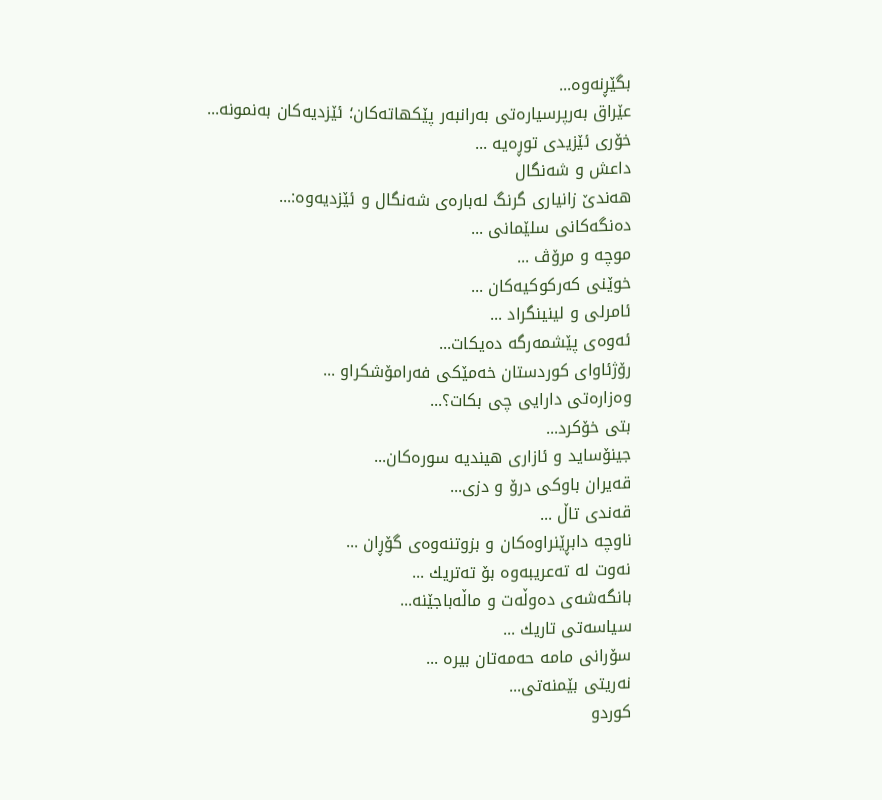بگێڕنه‌وه‌...
عێراق به‌رپرسیاره‌تی‌ به‌رانبه‌ر پێكهاته‌كان؛ ئێزدیه‌كان به‌نمونه‌...
خۆری‌ ئێزیدی‌ توڕه‌یه‌ ...
داعش و شه‌نگال
هه‌ندێ‌ زانیاری‌ گرنگ له‌باره‌ی‌ شه‌نگال و ئێزدیه‌وه‌:...
ده‌نگه‌كانی‌ سلێمانی‌ ...
موچه‌ و مرۆڤ ...
خوێنی‌ كه‌ركوكیه‌كان ...
ئامرلی‌ و لینینگراد ...
ئه‌وه‌ی‌ پێشمه‌رگه‌ ده‌یكات...
رۆژئاوای‌ كوردستان خه‌مێكی‌ فه‌رامۆشكراو ...
وه‌زاره‌تی‌ دارایی‌ چی‌ بكات؟...
بتی‌ خۆكرد...
جینۆساید و ئازاری‌ هیندیه‌ سوره‌كان...
قه‌یران باوكی‌ درۆ و دزی‌...
قه‌ندی‌ تاڵ ...
ناوچه‌ دابڕێنراوه‌كان و بزوتنه‌وه‌ی‌ گۆڕان ...
نه‌وت له‌ ته‌عریبه‌وه‌ بۆ ته‌تریك ...
بانگه‌شه‌ی‌ ده‌وڵه‌ت و ماڵه‌باجێنه‌...
سیاسه‌تی‌ تاریك ...
سۆرانی‌ مامه‌ حه‌مه‌تان بیره‌ ...
نه‌ریتی‌ بێمنه‌تی‌...
كوردو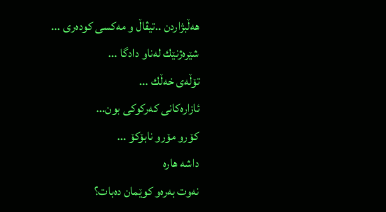هه‌ڵبژاردن ..تیڤاڵ و مه‌كسی‌ كوده‌ری‌ ...
شێره‌ژنێك له‌ناو دادگا ...
تۆڵه‌ی‌ خه‌ڵك ...
ئازاره‌كانی‌ كه‌ركوكی‌ بون...
كۆرو مۆرو نابۆكۆ ...
داشه‌ هاره‌
نه‌وت به‌ره‌و كوێمان ده‌بات؟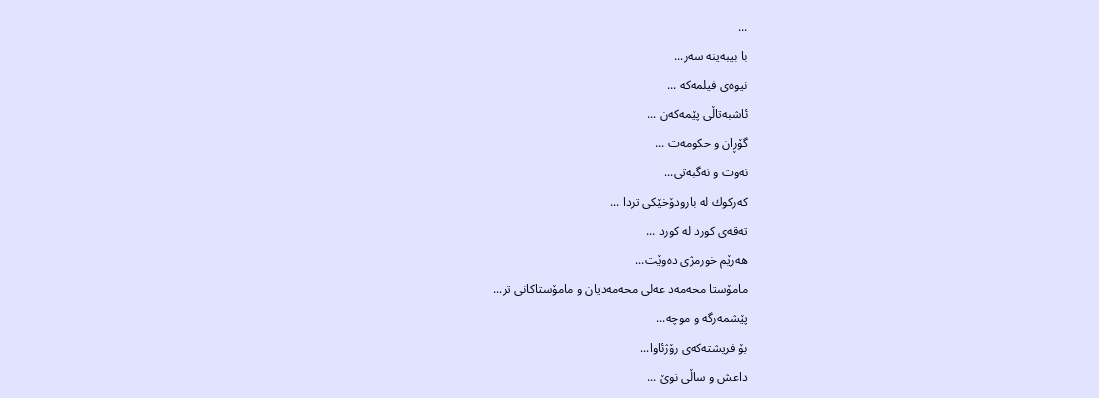...
با بیبه‌ینه‌ سه‌ر...
نیوه‌ی‌ فیلمه‌كه‌ ...
ئاشبه‌تاڵی‌ پێمه‌كه‌ن ...
گۆڕان و حكو‌مه‌ت ...
نه‌وت و نه‌گبه‌تی‌...
كه‌ركوك له‌ بارودۆخێكی‌ تردا ...
ته‌قه‌ی‌ كورد له‌ كورد ...
هه‌رێم خورمژی‌ ده‌وێت...
مامۆستا محه‌مه‌د عه‌لی‌ محه‌مه‌دیان و مامۆستاكانی‌ تر...
پێشمه‌رگه‌ و موچه‌...
بۆ فریشته‌كه‌ی‌ رۆژئاوا...
داعش و ساڵی‌ نوێ‌ ...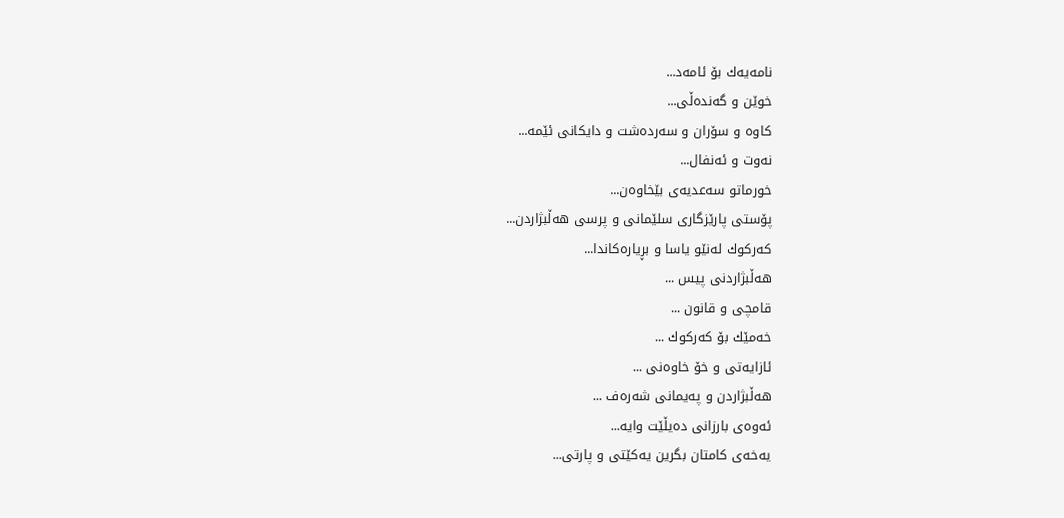نامه‌یه‌ك بۆ ئامه‌د...
خوێن و گه‌نده‌ڵی‌...
كاوه‌ و سۆران و سه‌رده‌شت و دایكانی‌ ئێمه‌...
نه‌وت و ئه‌نفال...
خورماتو سه‌عدیه‌ی‌ بێخاوه‌ن...
پۆستی‌ پارێزگاری‌ سلێمانی‌ و پرسی‌ هه‌ڵبژاردن...
كه‌ركوك له‌نێو یاسا و بڕیاره‌كاندا...
هه‌ڵبژاردنی‌ پیس ...
قامچی‌ و قانون ...
خه‌مێك بۆ كه‌ركوك ...
ئازایه‌تی‌ و خۆ خاوه‌نی‌ ...
هه‌ڵبژاردن و په‌یمانی‌ شه‌ره‌ف ...
ئه‌وه‌ی‌ بارزانی‌ ده‌یڵێت وایه‌...
یه‌خه‌ی‌ كامتان بگرین یه‌كێتی‌ و پارتی‌...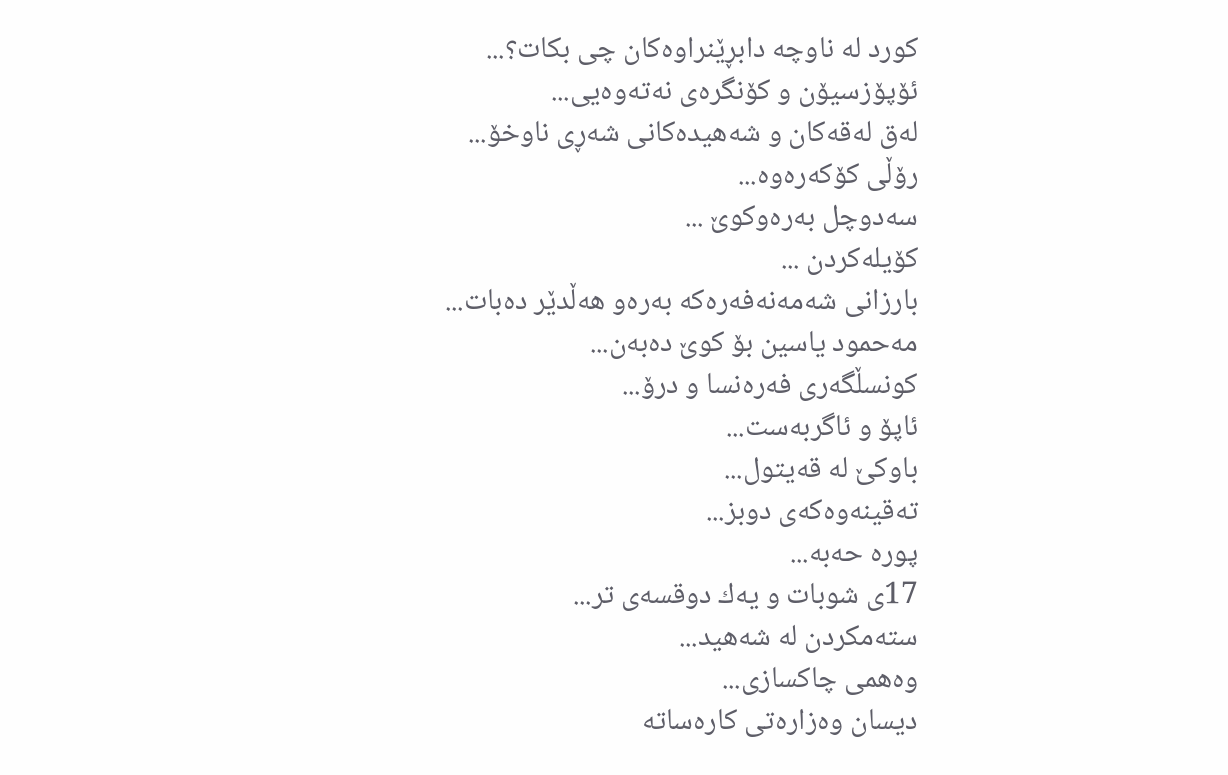كورد له‌ ناوچه‌ دابڕێنراوه‌كان چی‌ بكات؟...
ئۆپۆزسیۆن و كۆنگره‌ی‌ نه‌ته‌وه‌یی‌...
له‌ق له‌قه‌كان و شه‌هیده‌كانی‌ شه‌ڕی‌ ناوخۆ...
رۆڵی‌ كۆكه‌ره‌وه‌...
سه‌دوچل به‌ره‌وكوێ‌ ...
كۆیله‌كردن ...
بارزانی‌ شه‌مه‌نه‌فه‌ره‌كه‌ به‌ره‌و هه‌ڵدێر ده‌بات...
مه‌حمود یاسین بۆ كوێ‌ ده‌به‌ن...
كونسڵگه‌ری‌ فه‌ره‌نسا و درۆ...
ئاپۆ و ئاگربه‌ست...
باوكێ‌ له‌ قه‌یتول...
ته‌قینه‌وه‌كه‌ی‌ دوبز...
پوره‌ حه‌به‌...
17ی‌ شوبات و یه‌ك دوقسه‌ی‌ تر...
سته‌مكردن له‌ شه‌هید...
وه‌همی‌ چاكسازی‌...
دیسان وه‌زاره‌تی‌ كاره‌ساته‌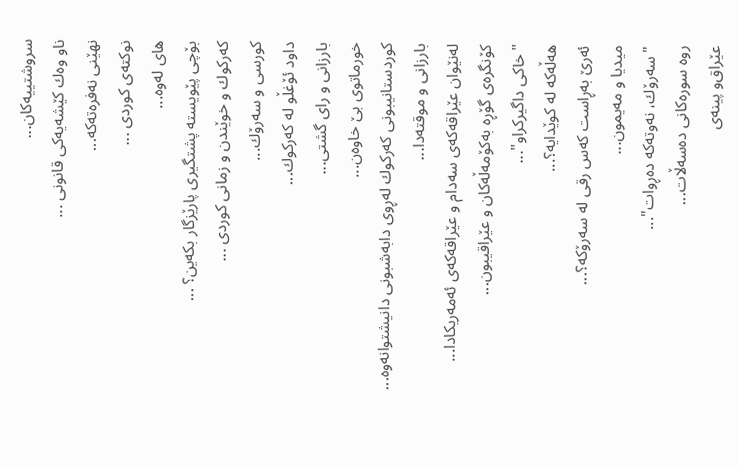سروشتییه‌كان...
ناو وه‌ك كێشه‌یه‌كی‌ قانونی‌ ...
نهێنی‌ نه‌فره‌ته‌كه‌...
نوكته‌ی‌ كوردی‌ ...
های‌ له‌وه‌...
بۆچی‌ پێویسته‌ پشتگیری‌ پارێزگار بكه‌ین؟ ...
كه‌ركوك و خوێندن و زمانی‌ كوردی‌ ...
كورسی‌ و سه‌رۆك...
داود ئۆغڵو له‌ كه‌ركوك...
بارزانی‌ و رای‌ گشتی‌...
خورماتوی‌ بێ‌ خاوه‌ن...
كوردستانیبونی كه‌ركوك له‌ڕوی دابه‌شبونی دانیشتوانه‌وه‌...
بارزانی و موقته‌دا...
لەنێوان عێراقەكەی سەدام و عێراقەكەی ئەمه‌ریكادا...
كۆنگرەی گۆڕە بەكۆمەڵەكان و عێراقیبون...
"خاكی‌ داگیركراو"...
هەڵەكە لە كوێدایە؟...
ئه‌رێ‌ به‌ڕاست كه‌س رقی‌ له‌ سه‌رۆكه‌؟...
میدیا ‌و مه‌یمون...
"سه‌رۆك، نه‌وته‌كه‌ ده‌ڕوات"...
روه‌ سوره‌كانی ده‌سه‌ڵات...
عێراق‌و پینه‌ی‌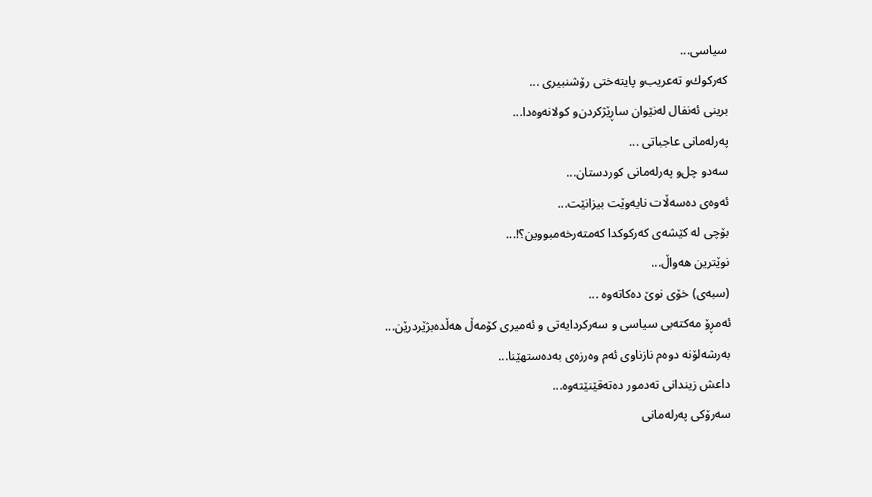سیاسی‌...
كه‌ركوك‌و ته‌عریب‌و پایته‌ختی‌ رۆشنبیری‌ ...
برینی ئه‌نفال له‌نێوان ساڕێژكردن‌و كولانه‌وه‌دا...
په‌رله‌مانی‌ عاجباتی‌ ...
سه‌دو چل‌و په‌رله‌مانی كوردستان...
ئه‌وه‌ی ده‌سه‌ڵات نایه‌وێت بیزانێت...
بۆچی له‌ كێشه‌ی‌ كه‌ركوكدا كه‌مته‌رخه‌مبووین؟!...
نوێترین هه‌واڵ...
(سبەى) خۆى نوێ دەکاتەوە ...
ئه‌مڕۆ مه‌كته‌بی‌ سیاسی‌ و سه‌ركردایه‌تی‌ و ئه‌میری‌ كۆمه‌ڵ هەڵدەبژێردرێن...
به‌رشه‌لۆنه‌ دوه‌م نازناوی ئه‌م وه‌رزه‌ی به‌ده‌ستهێنا...
داعش زیندانی تەدمور دەتەقێنێتەوە...
سەرۆكی پەرلەمانی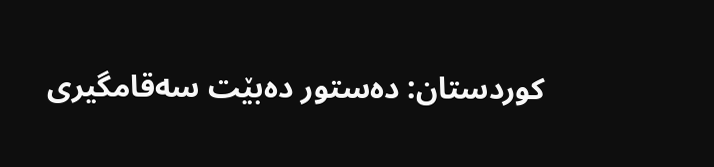كوردستان: دەستور دەبێت سەقامگیری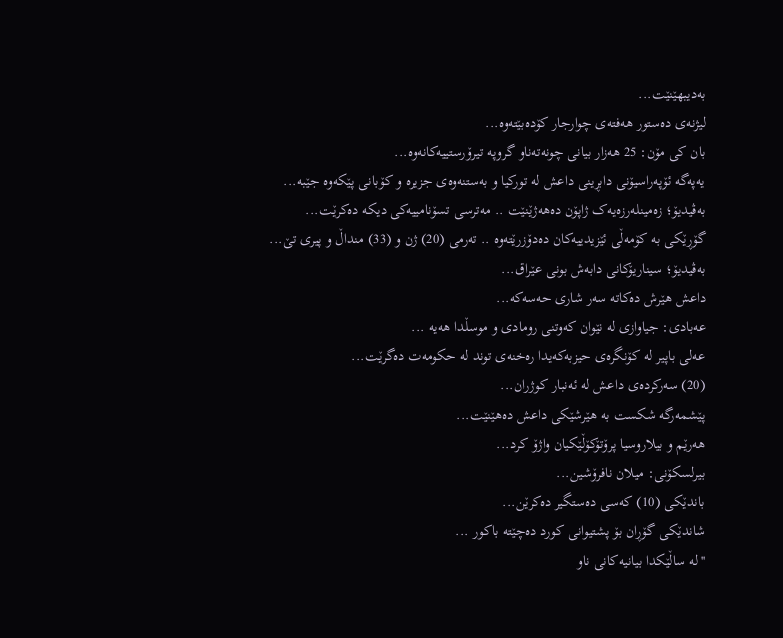بەدیبهێنێت...
لیژنەی دەستور هەفتەی چوارجار كۆدەبێتەوە...
بان كی مۆن: 25 هەزار بیانی چونەتەناو گروپە تیرۆرستییەكانەوە...
یەپەگە ئۆپەراسیۆنی دابڕینی داعش لە تورکیا و بەستنەوەی جزیرە و کۆبانی پێکەوە جێبە...
بەڤیدیۆ؛ زەمینلەرزەیەک ژاپۆن دەهەژێنێت .. مەترسی تسۆنامییەکی دیکە دەکرێت...
گۆڕێکی بە کۆمەڵی ئێزیدییەکان دەدۆزرێتەوە .. تەرمی (20) ژن و (33) منداڵ و پیری تێ...
بەڤیدیۆ؛ سیناریۆکانی دابەش بونی عێراق...
داعش هێرش دەکاتە سەر شاری حەسەکە...
عه‌بادی: جیاوازی له‌ نێوان کەوتنی رومادی و موسڵدا هه‌یه‌ ...
عەلی باپیر لە کۆنگرەی حیزبەکەیدا رەخنەی توند لە حکومەت دەگرێت...
(20) سه‌ركرده‌ی داعش لە ئەنبار کوژران...
پێشمەرگە شكست بە هێرشێكی داعش دەهێنێت...
هەرێم و بیلاروسیا پرۆتۆکۆڵێکیان واژۆ کرد...
بیرلسكۆنی: میلان نافرۆشین...
باندێکی (10) کەسى دەستگیر دەکرێن...
شاندێکى گۆڕان بۆ پشتیوانی کورد دەچێتە باکور ...
''لە ساڵێکدا بیانیه‌كانی ناو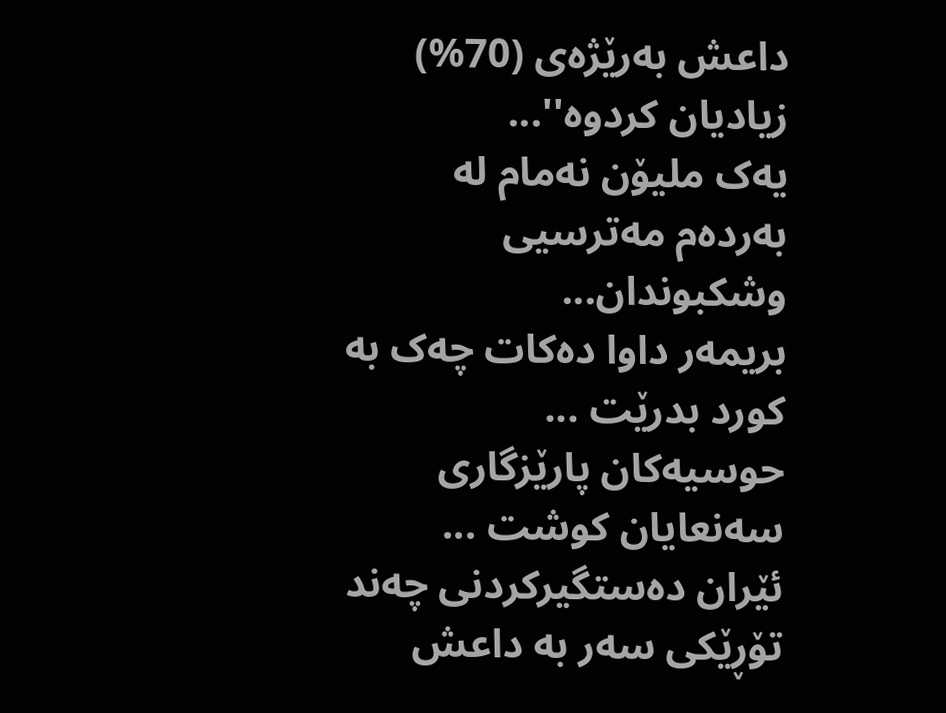داعش بەرێژەى (70%) زیادیان کردوە''...
یەک ملیۆن نەمام لە بەردەم مەترسیی وشکبوندان...
بریمه‌ر داوا دەکات چەک بە کورد بدرێت ...
حوسیەکان پارێزگارى سەنعایان کوشت ...
ئێران دەستگیرکردنى چه‌ند تۆڕێكی‌ سه‌ر به‌ داعش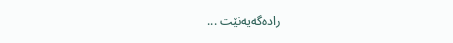رادەگەیەنێت ...